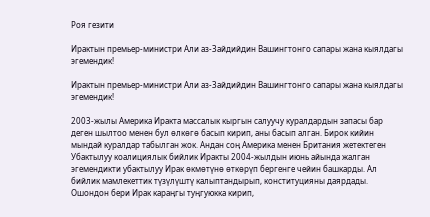Роя гезити

Ирактын премьер-министри Али аз-Зайдийдин Вашингтонго сапары жана кыялдагы эгемендик!

Ирактын премьер-министри Али аз-Зайдийдин Вашингтонго сапары жана кыялдагы эгемендик!

2003-жылы Америка Иракта массалык кыргын салуучу куралдардын запасы бар деген шылтоо менен бул өлкөгө басып кирип, аны басып алган. Бирок кийин мындай куралдар табылган жок. Андан соң Америка менен Британия жетектеген Убактылуу коалициялык бийлик Иракты 2004-жылдын июнь айында жалган эгемендикти убактылуу Ирак өкмөтүнө өткөрүп бергенге чейин башкарды. Ал бийлик мамлекеттик түзүлүштү калыптандырып, конституцияны даярдады. Ошондон бери Ирак караңгы туңгуюкка кирип,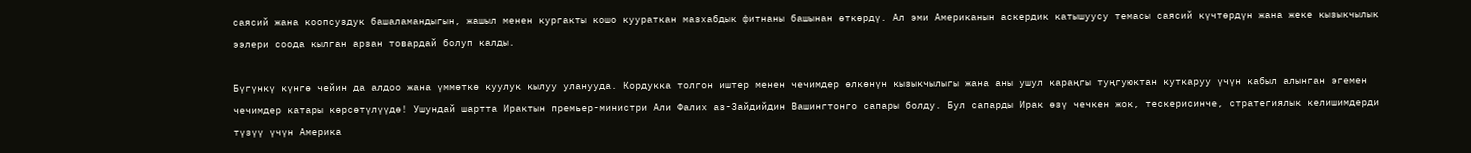саясий жана коопсуздук башаламандыгын, жашыл менен кургакты кошо куураткан мазхабдык фитнаны башынан өткөрдү. Ал эми Американын аскердик катышуусу темасы саясий күчтөрдүн жана жеке кызыкчылык ээлери соода кылган арзан товардай болуп калды.

Бүгүнкү күнгө чейин да алдоо жана үммөткө куулук кылуу уланууда. Кордукка толгон иштер менен чечимдер өлкөнүн кызыкчылыгы жана аны ушул караңгы туңгуюктан куткаруу үчүн кабыл алынган эгемен чечимдер катары көрсөтүлүүдө! Ушундай шартта Ирактын премьер-министри Али Фалих аз-Зайдийдин Вашингтонго сапары болду. Бул сапарды Ирак өзү чечкен жок, тескерисинче, стратегиялык келишимдерди түзүү үчүн Америка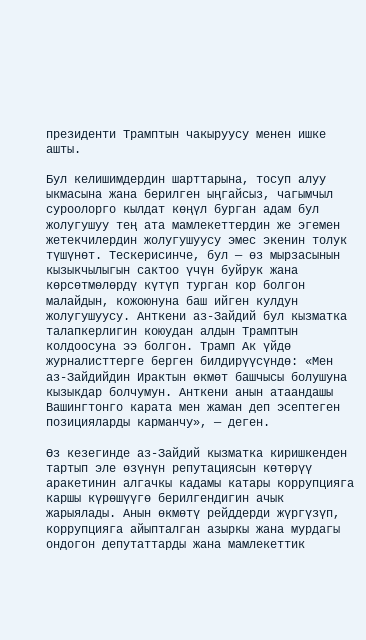президенти Трамптын чакыруусу менен ишке ашты.

Бул келишимдердин шарттарына, тосуп алуу ыкмасына жана берилген ыңгайсыз, чагымчыл суроолорго кылдат көңүл бурган адам бул жолугушуу тең ата мамлекеттердин же эгемен жетекчилердин жолугушуусу эмес экенин толук түшүнөт. Тескерисинче, бул — өз мырзасынын кызыкчылыгын сактоо үчүн буйрук жана көрсөтмөлөрдү күтүп турган кор болгон малайдын, кожоюнуна баш ийген кулдун жолугушуусу. Анткени аз-Зайдий бул кызматка талапкерлигин коюудан алдын Трамптын колдоосуна ээ болгон. Трамп Ак үйдө журналисттерге берген билдирүүсүндө: «Мен аз-Зайдийдин Ирактын өкмөт башчысы болушуна кызыкдар болчумун. Анткени анын атаандашы Вашингтонго карата мен жаман деп эсептеген позицияларды карманчу», — деген.

Өз кезегинде аз-Зайдий кызматка киришкенден тартып эле өзүнүн репутациясын көтөрүү аракетинин алгачкы кадамы катары коррупцияга каршы күрөшүүгө берилгендигин ачык жарыялады. Анын өкмөтү рейддерди жүргүзүп, коррупцияга айыпталган азыркы жана мурдагы ондогон депутаттарды жана мамлекеттик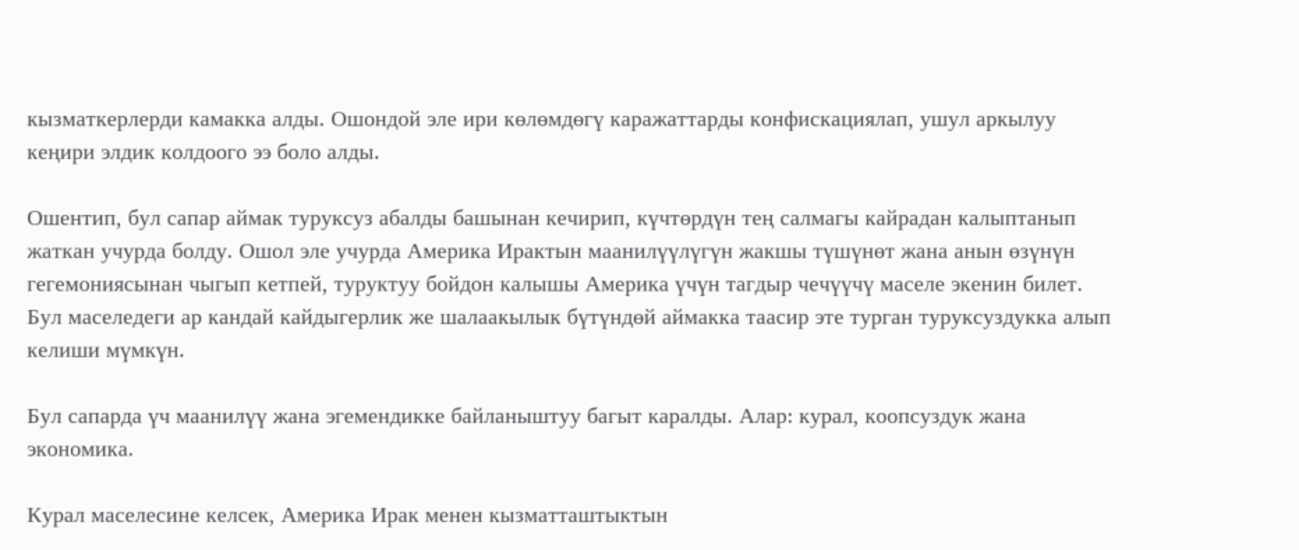кызматкерлерди камакка алды. Ошондой эле ири көлөмдөгү каражаттарды конфискациялап, ушул аркылуу кеңири элдик колдоого ээ боло алды.

Ошентип, бул сапар аймак туруксуз абалды башынан кечирип, күчтөрдүн тең салмагы кайрадан калыптанып жаткан учурда болду. Ошол эле учурда Америка Ирактын маанилүүлүгүн жакшы түшүнөт жана анын өзүнүн гегемониясынан чыгып кетпей, туруктуу бойдон калышы Америка үчүн тагдыр чечүүчү маселе экенин билет. Бул маселедеги ар кандай кайдыгерлик же шалаакылык бүтүндөй аймакка таасир эте турган туруксуздукка алып келиши мүмкүн.

Бул сапарда үч маанилүү жана эгемендикке байланыштуу багыт каралды. Алар: курал, коопсуздук жана экономика.

Курал маселесине келсек, Америка Ирак менен кызматташтыктын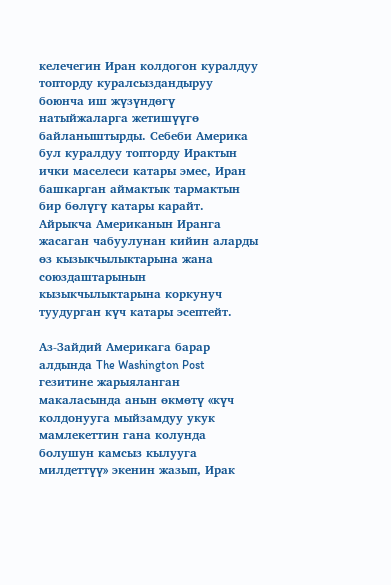келечегин Иран колдогон куралдуу топторду куралсыздандыруу боюнча иш жүзүндөгү натыйжаларга жетишүүгө байланыштырды. Себеби Америка бул куралдуу топторду Ирактын ички маселеси катары эмес, Иран башкарган аймактык тармактын бир бөлүгү катары карайт. Айрыкча Американын Иранга жасаган чабуулунан кийин аларды өз кызыкчылыктарына жана союздаштарынын кызыкчылыктарына коркунуч туудурган күч катары эсептейт.

Аз-Зайдий Америкага барар алдында The Washington Post гезитине жарыяланган макаласында анын өкмөтү «күч колдонууга мыйзамдуу укук мамлекеттин гана колунда болушун камсыз кылууга милдеттүү» экенин жазып, Ирак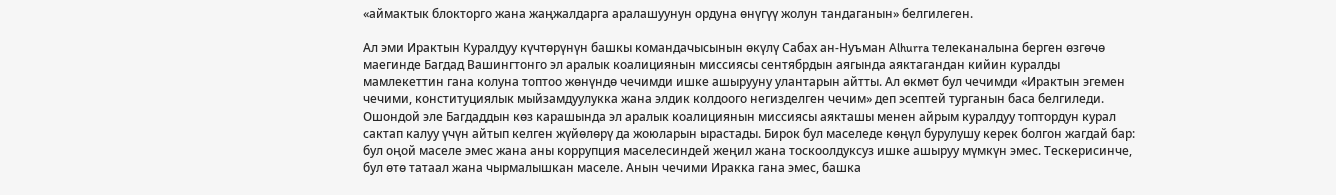«аймактык блокторго жана жаңжалдарга аралашуунун ордуна өнүгүү жолун тандаганын» белгилеген.

Ал эми Ирактын Куралдуу күчтөрүнүн башкы командачысынын өкүлү Сабах ан-Нуъман Alhurra телеканалына берген өзгөчө маегинде Багдад Вашингтонго эл аралык коалициянын миссиясы сентябрдын аягында аяктагандан кийин куралды мамлекеттин гана колуна топтоо жөнүндө чечимди ишке ашырууну улантарын айтты. Ал өкмөт бул чечимди «Ирактын эгемен чечими, конституциялык мыйзамдуулукка жана элдик колдоого негизделген чечим» деп эсептей турганын баса белгиледи. Ошондой эле Багдаддын көз карашында эл аралык коалициянын миссиясы аякташы менен айрым куралдуу топтордун курал сактап калуу үчүн айтып келген жүйөлөрү да жоюларын ырастады. Бирок бул маселеде көңүл бурулушу керек болгон жагдай бар: бул оңой маселе эмес жана аны коррупция маселесиндей жеңил жана тоскоолдуксуз ишке ашыруу мүмкүн эмес. Тескерисинче, бул өтө татаал жана чырмалышкан маселе. Анын чечими Иракка гана эмес, башка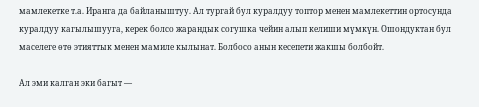мамлекетке т.а. Иранга да байланыштуу. Ал тургай бул куралдуу топтор менен мамлекеттин ортосунда куралдуу кагылышууга, керек болсо жарандык согушка чейин алып келиши мүмкүн. Ошондуктан бул маселеге өтө этияттык менен мамиле кылынат. Болбосо анын кесепети жакшы болбойт.

Ал эми калган эки багыт —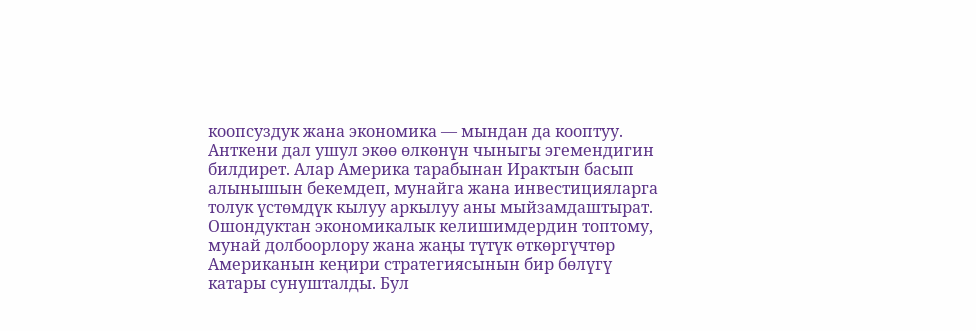коопсуздук жана экономика — мындан да кооптуу. Анткени дал ушул экөө өлкөнүн чыныгы эгемендигин билдирет. Алар Америка тарабынан Ирактын басып алынышын бекемдеп, мунайга жана инвестицияларга толук үстөмдүк кылуу аркылуу аны мыйзамдаштырат. Ошондуктан экономикалык келишимдердин топтому, мунай долбоорлору жана жаңы түтүк өткөргүчтөр Американын кеңири стратегиясынын бир бөлүгү катары сунушталды. Бул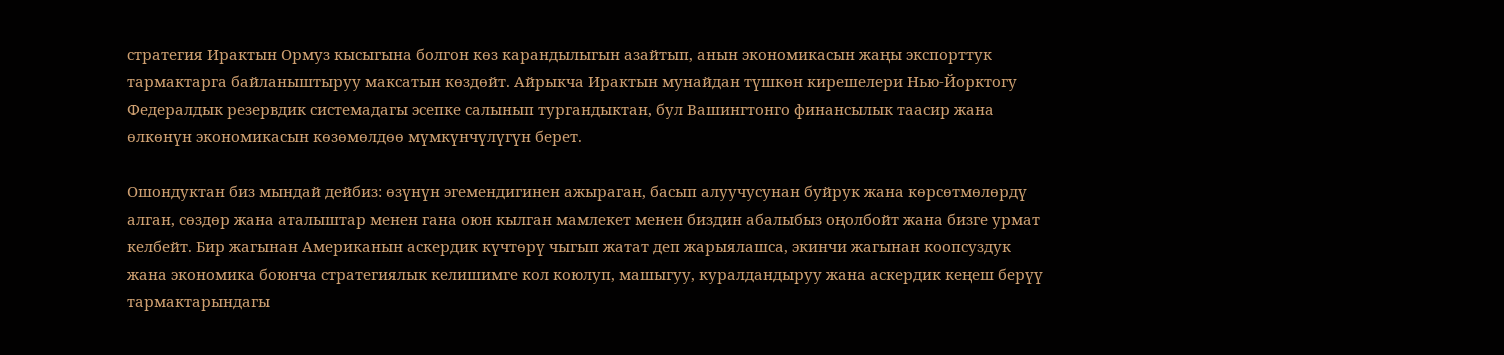стратегия Ирактын Ормуз кысыгына болгон көз карандылыгын азайтып, анын экономикасын жаңы экспорттук тармактарга байланыштыруу максатын көздөйт. Айрыкча Ирактын мунайдан түшкөн кирешелери Нью-Йорктогу Федералдык резервдик системадагы эсепке салынып тургандыктан, бул Вашингтонго финансылык таасир жана өлкөнүн экономикасын көзөмөлдөө мүмкүнчүлүгүн берет.

Ошондуктан биз мындай дейбиз: өзүнүн эгемендигинен ажыраган, басып алуучусунан буйрук жана көрсөтмөлөрдү алган, сөздөр жана аталыштар менен гана оюн кылган мамлекет менен биздин абалыбыз оңолбойт жана бизге урмат келбейт. Бир жагынан Американын аскердик күчтөрү чыгып жатат деп жарыялашса, экинчи жагынан коопсуздук жана экономика боюнча стратегиялык келишимге кол коюлуп, машыгуу, куралдандыруу жана аскердик кеңеш берүү тармактарындагы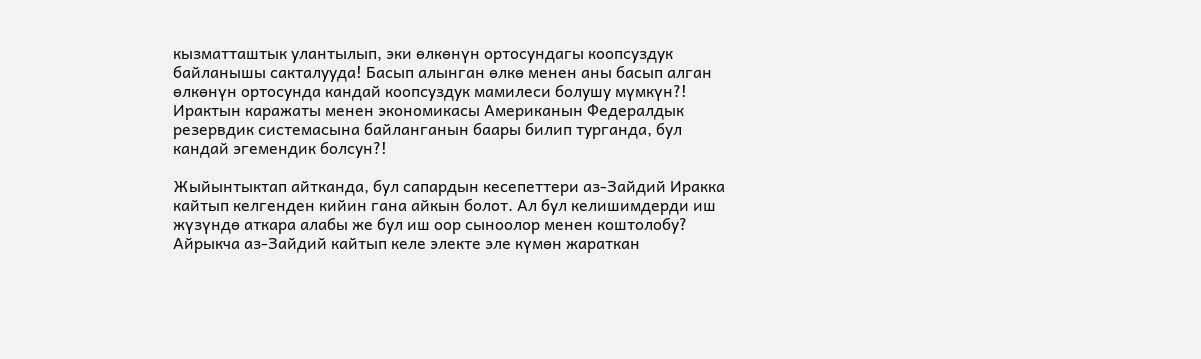кызматташтык улантылып, эки өлкөнүн ортосундагы коопсуздук байланышы сакталууда! Басып алынган өлкө менен аны басып алган өлкөнүн ортосунда кандай коопсуздук мамилеси болушу мүмкүн?! Ирактын каражаты менен экономикасы Американын Федералдык резервдик системасына байланганын баары билип турганда, бул кандай эгемендик болсун?!

Жыйынтыктап айтканда, бул сапардын кесепеттери аз-Зайдий Иракка кайтып келгенден кийин гана айкын болот. Ал бул келишимдерди иш жүзүндө аткара алабы же бул иш оор сыноолор менен коштолобу? Айрыкча аз-Зайдий кайтып келе электе эле күмөн жараткан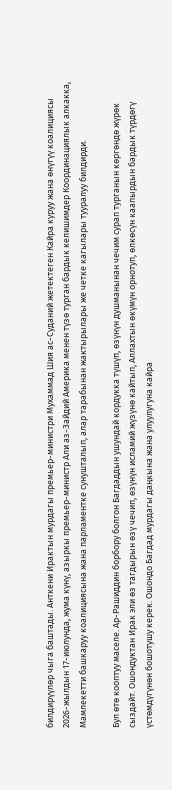билдирүүлөр чыга баштады. Анткени Ирактын мурдагы премьер-министри Мухаммад Шия ас-Суданий жетектеген Кайра куруу жана өнүгүү коалициясы 2026-жылдын 17-июлунда, жума күнү, азыркы премьер-министр Али аз-Зайдий Америка менен түзө турган бардык келишимдер Координациялык алкакка, Мамлекетти башкаруу коалициясына жана парламентке сунушталып, алар тарабынан жактырылары же четке кагылары тууралуу билдирди.

Бул өтө кооптуу маселе. Ар-Рашиддин борбору болгон Багдаддын ушундай кордукка түшүп, өзүнүн душманынан чечим сурап турганын көргөндө жүрөк сыздайт. Ошондуктан Ирак эли өз тагдырын өзү чечип, өзүнүн исламий жүзүнө кайтып, Аллахтын өкүмүн орнотуп, өлкөсүн каапырдын бардык түрдөгү үстөмдүгүнөн бошотушу керек. Ошондо Багдад мурдагы даңкына жана улуулугуна кайра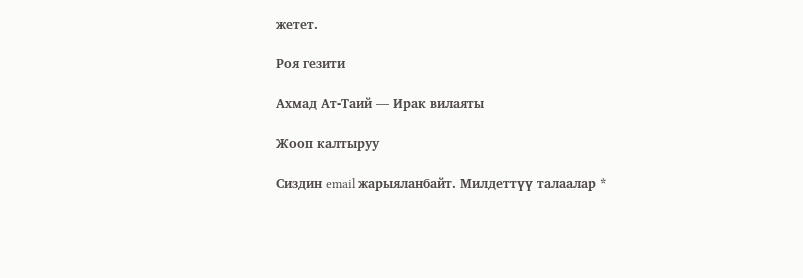жетет.

Роя гезити

Ахмад Ат-Таий — Ирак вилаяты

Жооп калтыруу

Сиздин email жарыяланбайт. Милдеттүү талаалар *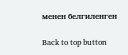менен белгиленген

Back to top button